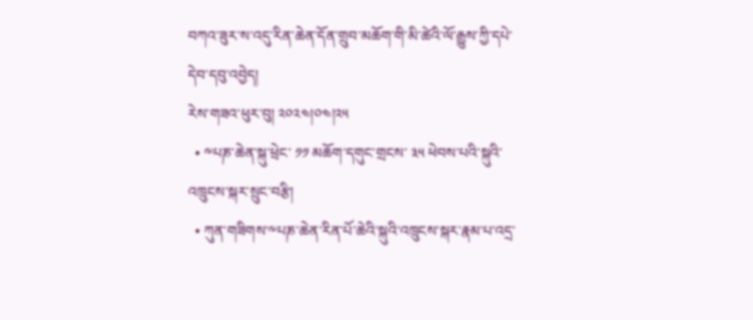བཀའ་ཟུར་ས་འདུ་རིན་ཆེན་དོན་གྲུབ་མཆོག་གི་མི་ཚེའི་ལོ་རྒྱུས་ཀྱི་དཔེ་དེབ་དབུ་འབྱེད།
རེས་གཟའ་ཕུར་བུ། ༢༠༢༤།༠༤།༢༥
  • ༸པཎ་ཆེན་སྐུ་ཕྲེང་ ༡༡ མཆོག་དགུང་གྲངས་ ༣༥ ཕེབས་པའི་སྐུའི་འཁྲུངས་སྐར་སྲུང་བརྩི།
  • ཀུན་གཟིགས་༸པཎ་ཆེན་རིན་པོ་ཆེའི་སྐུའི་འཁྲུངས་སྐར་རྣམ་པ་འདྲ་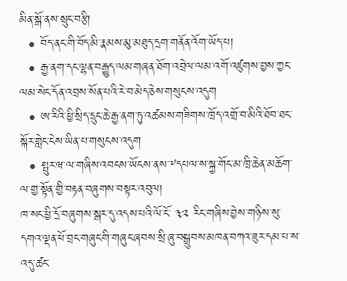མིན་སྒོ་ནས་སྲུང་བརྩི།
  • བོད་ནང་གི་བོད་མི་རྣམས་མུ་མཐུད་དྲག་གནོན་འོག་ཡོད་པ།
  • རྒྱ་ནག་དང་ལྷན་བརྒྱུད་ལམ་གཞན་ཐོག་འབྲེལ་ལམ་འགོ་འཛུགས་བྱས་ཀྱང་ལམ་སེང་དོན་འབྲས་སོན་པའི་རེ་བ་མེད་ཅེས་གསུངས་འདུག
  • ཨ་རིའི་ཕྱི་སྲིད་དྲུང་ཆེ་རྒྱ་ནག་ཏུ་འཚམས་གཟིགས་ཁྲོད་འགྲོ་བ་མིའི་ཐོབ་ཐང་སྐོར་གླེང་ངེས་ཡིན་པ་གསུངས་འདུག
  • སྤུར་ཝ་ལ་གཞིས་འབངས་ཡོངས་ནས་༸དཔལ་ས་སྐྱ་གོང་མ་ཁྲི་ཆེན་མཆོག་ལ་གྱ་སྟོན་གྱི་བརྟན་བཞུགས་བསྟར་འབུལ།
ཁ་སང་ཕྱི་དྲོ་བཞུགས་སྒར་དུ་འདས་པའི་ལོ་ངོ་ ༣༢ རིང་གཞིས་བྱེས་གཉིས་སུ་དགའ་ལྡན་ཕོ་བྲང་གཞུང་གི་གཞུང་ཞབས་སྲི་ཞུ་བསྒྲུབས་མཁན་བཀའ་ཟུར་དམ་པ་ས་འདུ་ཚང་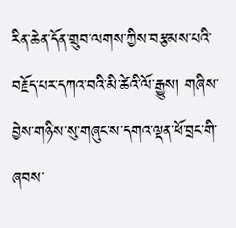རིན་ཆེན་དོན་གྲུབ་ལགས་ཀྱིས་བརྩམས་པའི་བརྗོད་པར་དཀའ་བའི་མི་ཚེའི་ལོ་རྒྱུས། གཞིས་བྱེས་གཉིས་སུ་གཞུང་ས་དགའ་ལྡན་ཕོ་བྲང་གི་ཞབས་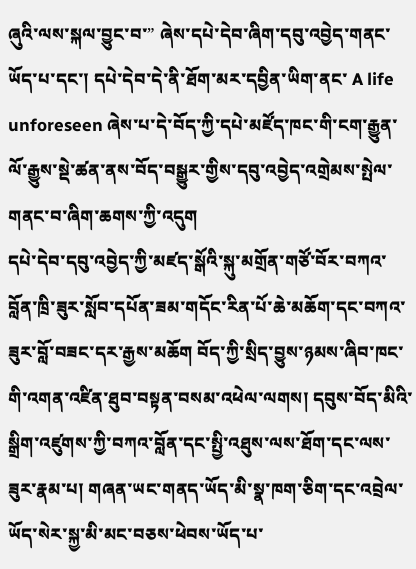ཞུའི་ལས་སྐལ་བྱུང་བ་” ཞེས་དཔེ་དེབ་ཞིག་དབུ་འབྱེད་གནང་ཡོད་པ་དང་། དཔེ་དེབ་དེ་ནི་ཐོག་མར་དབྱིན་ཡིག་ནང་ A life unforeseen ཞེས་པ་དེ་བོད་ཀྱི་དཔེ་མཛོད་ཁང་གི་ངག་རྒྱུན་ལོ་རྒྱུས་སྡེ་ཚན་ནས་བོད་བསྒྱུར་གྱིས་དབུ་འབྱེད་འགྲེམས་སྤེལ་གནང་བ་ཞིག་ཆགས་ཀྱི་འདུག
དཔེ་དེབ་དབུ་འབྱེད་ཀྱི་མཛད་སྒོའི་སྐུ་མགྲོན་གཙོ་བོར་བཀའ་བློན་ཁྲི་ཟུར་སློབ་དཔོན་ཟམ་གདོང་རིན་པོ་ཆེ་མཆོག་དང་བཀའ་ཟུར་བློ་བཟང་དར་རྒྱས་མཆོག བོད་ཀྱི་སྲིད་བྱུས་ཉམས་ཞིབ་ཁང་གི་འགན་འཛིན་ཐུབ་བསྟན་བསམ་འཕེལ་ལགས། དབུས་བོད་མིའི་སྒྲིག་འཛུགས་ཀྱི་བཀའ་བློན་དང་སྤྱི་འཐུས་ལས་ཐོག་དང་ལས་ཟུར་རྣམ་པ། གཞན་ཡང་གནད་ཡོད་མི་སྣ་ཁག་ཅིག་དང་འབྲེལ་ཡོད་སེར་སྐྱ་མི་མང་བཅས་ཕེབས་ཡོད་པ་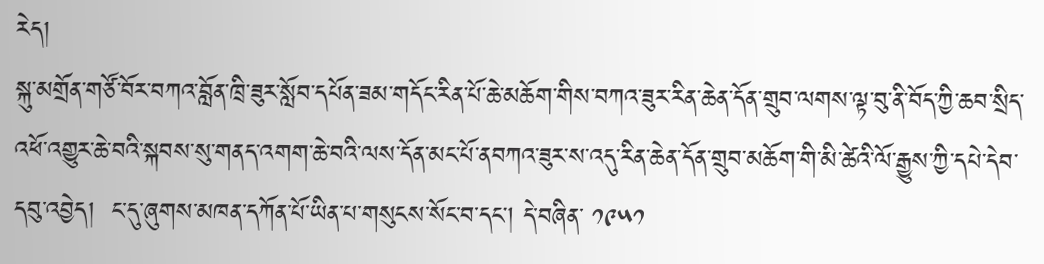རེད།
སྐུ་མགྲོན་གཙོ་བོར་བཀའ་བློན་ཁྲི་ཟུར་སློབ་དཔོན་ཟམ་གདོང་རིན་པོ་ཆེ་མཆོག་གིས་བཀའ་ཟུར་རིན་ཆེན་དོན་གྲུབ་ལགས་ལྟ་བུ་ནི་བོད་ཀྱི་ཆབ་སྲིད་འཕོ་འགྱུར་ཆེ་བའི་སྐབས་སུ་གནད་འགག་ཆེ་བའི་ལས་དོན་མང་པོ་ནབཀའ་ཟུར་ས་འདུ་རིན་ཆེན་དོན་གྲུབ་མཆོག་གི་མི་ཚེའི་ལོ་རྒྱུས་ཀྱི་དཔེ་དེབ་དབུ་འབྱེད།  ང་དུ་ཞུགས་མཁན་དཀོན་པོ་ཡིན་པ་གསུངས་སོང་བ་དང། དེ་བཞིན་ ༡༩༥༡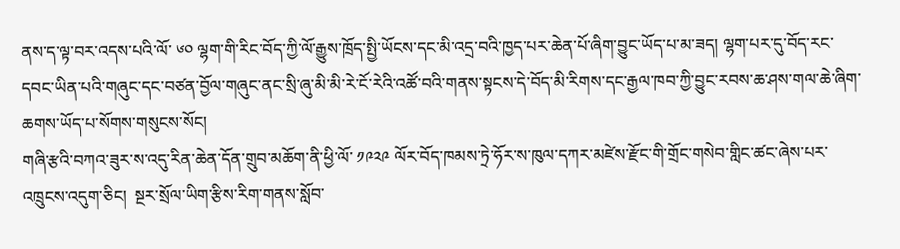ནས་ད་ལྟ་བར་འདས་པའི་ལོ་ ༦༠ ལྷག་གི་རིང་བོད་ཀྱི་ལོ་རྒྱུས་ཁྲོད་སྤྱི་ཡོངས་དང་མི་འདྲ་བའི་ཁྱད་པར་ཆེན་པོ་ཞིག་བྱུང་ཡོད་པ་མ་ཟད། ལྷག་པར་དུ་བོད་རང་དབང་ཡིན་པའི་གཞུང་དང་བཙན་བྱོལ་གཞུང་ནང་སྲི་ཞུ་མི་མི་རེ་ངོ་རེའི་འཚོ་བའི་གནས་སྟངས་དེ་བོད་མི་རིགས་དང་རྒྱལ་ཁབ་ཀྱི་བྱུང་རབས་ཆ་ཤས་གལ་ཆེ་ཞིག་ཆགས་ཡོད་པ་སོགས་གསུངས་སོང།
གཞི་རྩའི་བཀའ་ཟུར་ས་འདུ་རིན་ཆེན་དོན་གྲུབ་མཆོག་ནི་ཕྱི་ལོ་ ༡༩༢༩ ལོར་བོད་ཁམས་ཏྲེ་ཧོར་ས་ཁུལ་དཀར་མཛེས་རྫོང་གི་གྲོང་གསེབ་གླིང་ཚང་ཞེས་པར་འཁྲུངས་འདུག་ཅིང།  སྔར་སྲོལ་ཡིག་རྩིས་རིག་གནས་སློབ་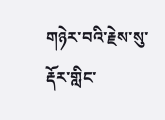གཉེར་བའི་རྗེས་སུ་ རྡོར་གླིང་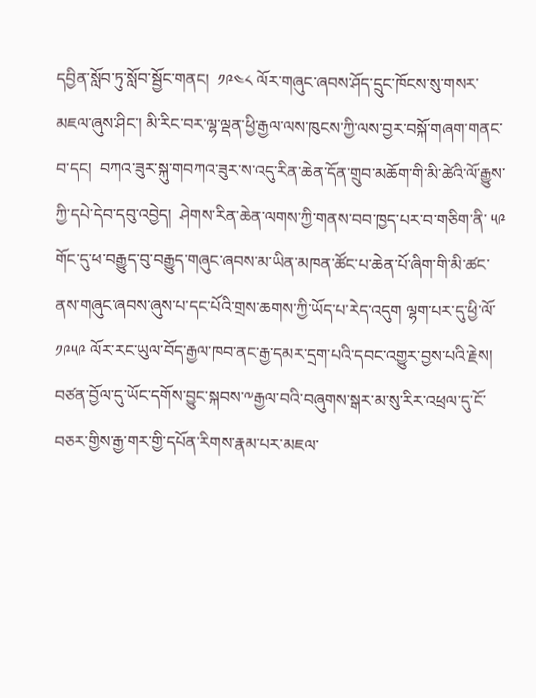དབྱིན་སློབ་ཏུ་སློབ་སྦྱོང་གནང།  ༡༩༤༨ ལོར་གཞུང་ཞབས་ཤོད་དྲུང་ཁོངས་སུ་གསར་མཇལ་ཞུས་ཤིང་། མི་རིང་བར་ལྷ་ལྡན་ཕྱི་རྒྱལ་ལས་ཁུངས་ཀྱི་ལས་བྱར་བསྐོ་གཞག་གནང་བ་དང།  བཀའ་ཟུར་སྐུ་གབཀའ་ཟུར་ས་འདུ་རིན་ཆེན་དོན་གྲུབ་མཆོག་གི་མི་ཚེའི་ལོ་རྒྱུས་ཀྱི་དཔེ་དེབ་དབུ་འབྱེད།  ཤེགས་རིན་ཆེན་ལགས་ཀྱི་གནས་བབ་ཁྱད་པར་བ་གཅིག་ནི་ ༥༩ གོང་དུ་ཕ་བརྒྱུད་བུ་བརྒྱུད་གཞུང་ཞབས་མ་ཡིན་མཁན་ཚོང་པ་ཆེན་པོ་ཞིག་གི་མི་ཚང་ནས་གཞུང་ཞབས་ཞུས་པ་དང་པོའི་གྲས་ཆགས་ཀྱི་ཡོད་པ་རེད་འདུག ལྷག་པར་དུ་ཕྱི་ལོ་ ༡༩༥༩ ལོར་རང་ཡུལ་བོད་རྒྱལ་ཁབ་ནང་རྒྱ་དམར་དྲག་པའི་དབང་འགྱུར་བྱས་པའི་རྗེས། བཙན་བྱོལ་དུ་ཡོང་དགོས་བྱུང་སྐབས་༸རྒྱལ་བའི་བཞུགས་སྒར་མ་སུ་རིར་འཕྲལ་དུ་ངོ་བཅར་གྱིས་རྒྱ་གར་གྱི་དཔོན་རིགས་རྣམ་པར་མཇལ་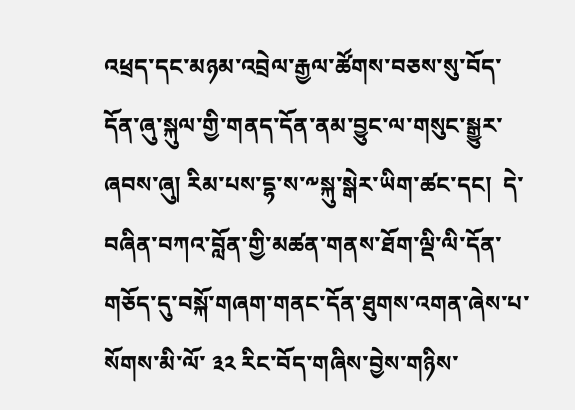འཕྲད་དང་མཉམ་འབྲེལ་རྒྱལ་ཚོགས་བཅས་སུ་བོད་དོན་ཞུ་སྐུལ་གྱི་གནད་དོན་ནམ་བྱུང་ལ་གསུང་སྒྱུར་ཞབས་ཞུ། རིམ་པས་དྷ་ས་༸སྐུ་སྒེར་ཡིག་ཚང་དང།  དེ་བཞིན་བཀའ་བློན་གྱི་མཚན་གནས་ཐོག་ལྡི་ལི་དོན་གཅོད་དུ་བསྐོ་གཞག་གནང་དོན་ཐུགས་འགན་ཞེས་པ་སོགས་མི་ལོ་ ༣༢ རིང་བོད་གཞིས་བྱེས་གཉིས་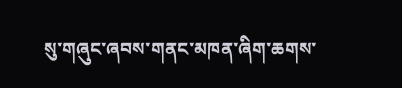སུ་གཞུང་ཞབས་གནང་མཁན་ཞིག་ཆགས་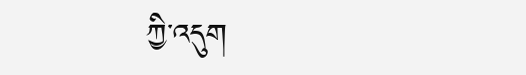ཀྱི་འདུག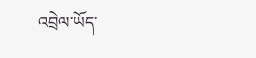འབྲེལ་ཡོད་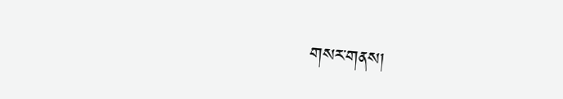གསར་གནས།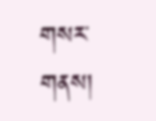གསར་གནས།